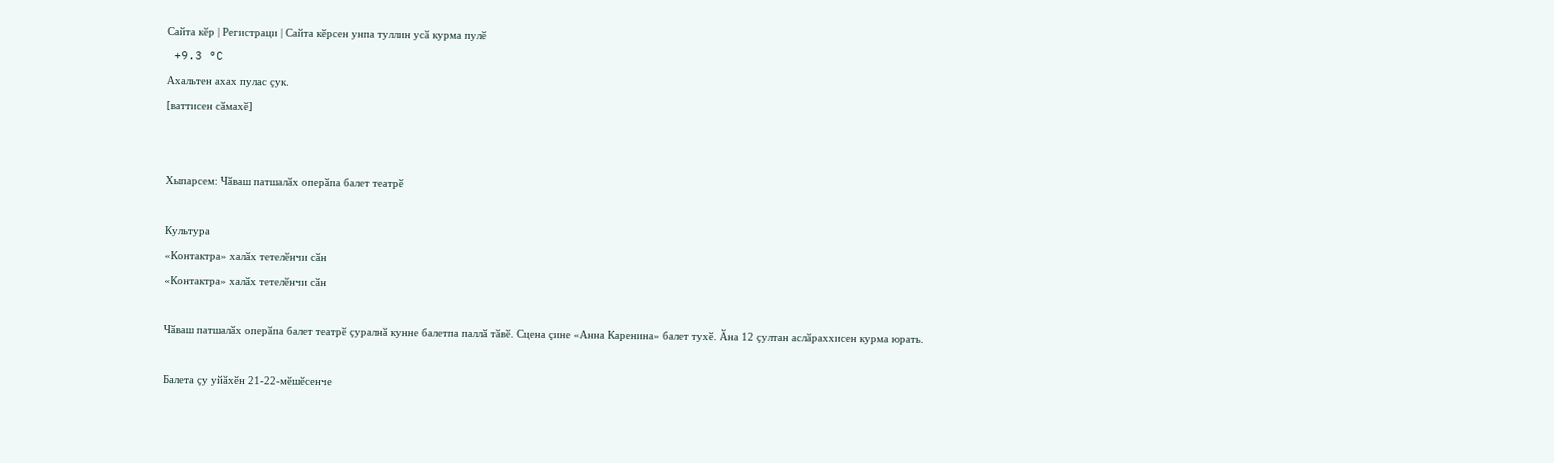Сайта кӗр | Регистраци | Сайта кӗрсен унпа туллин усӑ курма пулӗ
 +9.3 °C
Ахальтен ахах пулас ҫук.
[ваттисен сӑмахӗ]


Хыпарсем: Чӑваш патшалӑх оперӑпа балет театрӗ

Культура
«Контактра» халӑх тетелӗнчи сӑн
«Контактра» халӑх тетелӗнчи сӑн

Чӑваш патшалӑх оперӑпа балет театрӗ ҫуралнӑ кунне балетпа паллӑ тӑвӗ. Сцена ҫине «Анна Каренина» балет тухӗ. Ӑна 12 ҫултан аслӑраххисен курма юрать.

Балета ҫу уйӑхӗн 21-22-мӗшӗсенче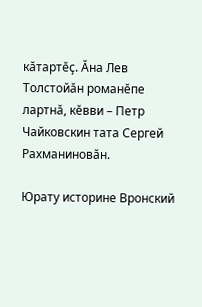кӑтартӗҫ. Ӑна Лев Толстойӑн романӗпе лартнӑ, кӗвви – Петр Чайковскин тата Сергей Рахманиновӑн.

Юрату историне Вронский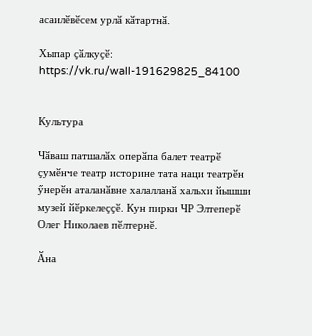асаилӗвӗсем урлӑ кӑтартнӑ.

Хыпар ҫӑлкуҫӗ: https://vk.ru/wall-191629825_84100


Культура

Чӑваш патшалӑх оперӑпа балет театрӗ ҫумӗнче театр историне тата наци театрӗн ӳнерӗн аталанӑвне халалланӑ хальхи йышши музей йӗркелеҫҫӗ. Кун пирки ЧР Элтеперӗ Олег Николаев пӗлтернӗ.

Ӑна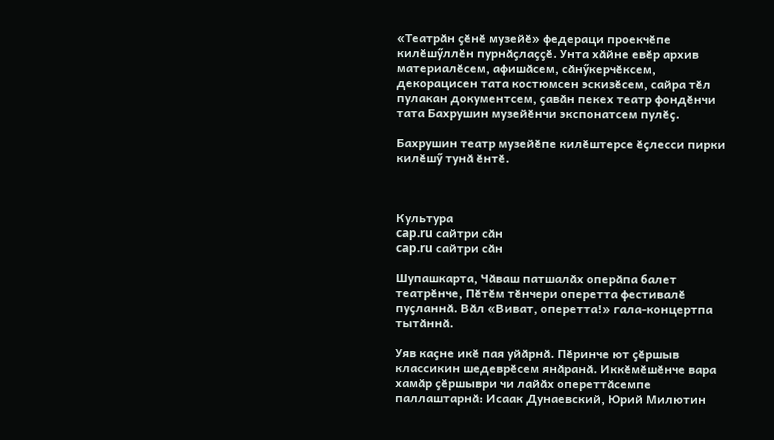«Театрӑн ҫӗнӗ музейӗ» федераци проекчӗпе килӗшӳллӗн пурнӑҫлаҫҫӗ. Унта хӑйне евӗр архив материалӗсем, афишӑсем, сӑнӳкерчӗксем, декорацисен тата костюмсен эскизӗсем, сайра тӗл пулакан документсем, ҫавӑн пекех театр фондӗнчи тата Бахрушин музейӗнчи экспонатсем пулӗҫ.

Бахрушин театр музейӗпе килӗштерсе ӗҫлесси пирки килӗшӳ тунӑ ӗнтӗ.



Культура
cap.ru сайтри сӑн
cap.ru сайтри сӑн

Шупашкарта, Чӑваш патшалӑх оперӑпа балет театрӗнче, Пӗтӗм тӗнчери оперетта фестивалӗ пуҫланнӑ. Вӑл «Виват, оперетта!» гала-концертпа тытӑннӑ.

Уяв каҫне икӗ пая уйӑрнӑ. Пӗринче ют ҫӗршыв классикин шедеврӗсем янӑранӑ. Иккӗмӗшӗнче вара хамӑр ҫӗршыври чи лайӑх опереттӑсемпе паллаштарнӑ: Исаак Дунаевский, Юрий Милютин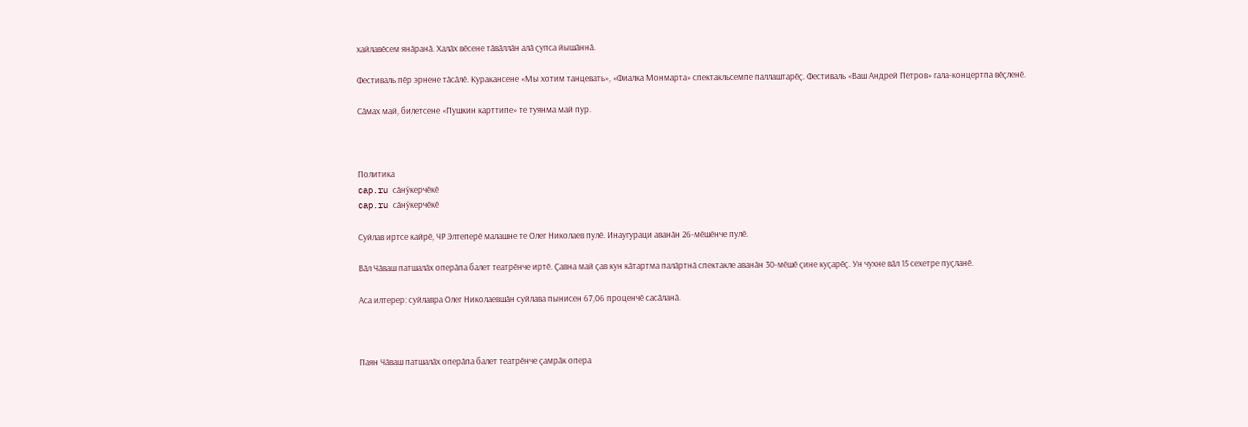хайлавӗсем янӑранӑ. Халӑх вӗсене тӑвӑллӑн алӑ ҫупса йышӑннӑ.

Фестиваль пӗр эрнене тӑсӑлӗ. Куракансене «Мы хотим танцевать», «Фиалка Монмарта» спектакльсемпе паллаштарӗҫ. Фестиваль «Ваш Андрей Петров» гала-концертпа вӗҫленӗ.

Сӑмах май, билетсене «Пушкин карттипе» те туянма май пур.



Политика
cap.ru сӑнӳкерчӗкӗ
cap.ru сӑнӳкерчӗкӗ

Суйлав иртсе кайрӗ, ЧР Элтеперӗ малашне те Олег Николаев пулӗ. Инаугураци аванӑн 26-мӗшӗнче пулӗ.

Вӑл Чӑваш патшалӑх оперӑпа балет театрӗнче иртӗ. Ҫавна май ҫав кун кӑтартма палӑртнӑ спектакле аванӑн 30-мӗшӗ ҫине куҫарӗҫ. Ун чухне вӑл 15 сехетре пуҫланӗ.

Аса илтерер: суйлавра Олег Николаевшӑн суйлава пынисен 67,06 проценчӗ сасӑланӑ.



Паян Чӑваш патшалӑх оперӑпа балет театрӗнче ҫамрӑк опера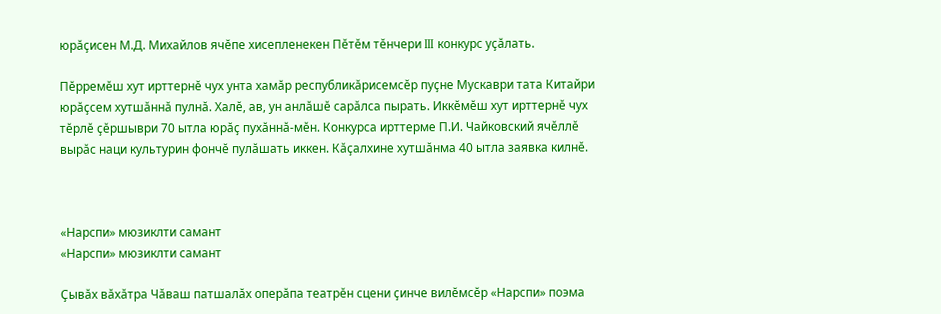юрӑҫисен М.Д. Михайлов ячӗпе хисепленекен Пӗтӗм тӗнчери III конкурс уҫӑлать.

Пӗрремӗш хут ирттернӗ чух унта хамӑр республикӑрисемсӗр пуҫне Мускаври тата Китайри юрӑҫсем хутшӑннӑ пулнӑ. Халӗ, ав, ун анлӑшӗ сарӑлса пырать. Иккӗмӗш хут ирттернӗ чух тӗрлӗ ҫӗршыври 70 ытла юрӑҫ пухӑннӑ-мӗн. Конкурса ирттерме П.И. Чайковский ячӗллӗ вырӑс наци культурин фончӗ пулӑшать иккен. Кӑҫалхине хутшӑнма 40 ытла заявка килнӗ.



«Нарспи» мюзиклти самант
«Нарспи» мюзиклти самант

Ҫывӑх вӑхӑтра Чӑваш патшалӑх оперӑпа театрӗн сцени ҫинче вилӗмсӗр «Нарспи» поэма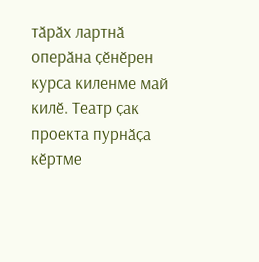тӑрӑх лартнӑ оперӑна ҫӗнӗрен курса киленме май килӗ. Театр ҫак проекта пурнӑҫа кӗртме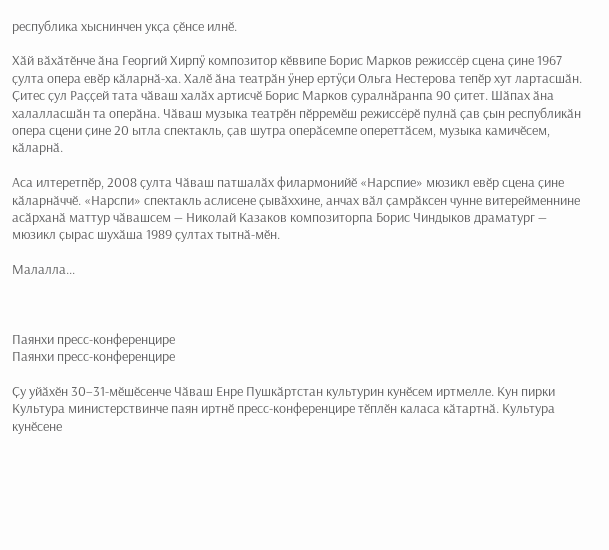республика хыснинчен укҫа ҫӗнсе илнӗ.

Хӑй вӑхӑтӗнче ӑна Георгий Хирпӳ композитор кӗввипе Борис Марков режиссёр сцена ҫине 1967 ҫулта опера евӗр кӑларнӑ-ха. Халӗ ӑна театрӑн ӳнер ертӳҫи Ольга Нестерова тепӗр хут лартасшӑн. Ҫитес ҫул Раҫҫей тата чӑваш халӑх артисчӗ Борис Марков ҫуралнӑранпа 90 ҫитет. Шӑпах ӑна халалласшӑн та оперӑна. Чӑваш музыка театрӗн пӗрремӗш режиссёрӗ пулнӑ ҫав ҫын республикӑн опера сцени ҫине 20 ытла спектакль, ҫав шутра оперӑсемпе опереттӑсем, музыка камичӗсем, кӑларнӑ.

Аса илтеретпӗр, 2008 ҫулта Чӑваш патшалӑх филармонийӗ «Нарспие» мюзикл евӗр сцена ҫине кӑларнӑччӗ. «Нарспи» спектакль аслисене ҫывӑххине, анчах вӑл ҫамрӑксен чунне витерейменнине асӑрханӑ маттур чӑвашсем — Николай Казаков композиторпа Борис Чиндыков драматург — мюзикл ҫырас шухӑша 1989 ҫултах тытнӑ-мӗн.

Малалла...



Паянхи пресс-конференцире
Паянхи пресс-конференцире

Ҫу уйӑхӗн 30–31-мӗшӗсенче Чӑваш Енре Пушкӑртстан культурин кунӗсем иртмелле. Кун пирки Культура министерствинче паян иртнӗ пресс-конференцире тӗплӗн каласа кӑтартнӑ. Культура кунӗсене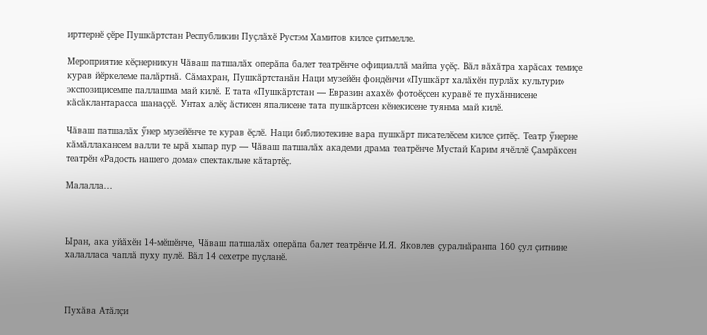ирттернӗ ҫӗре Пушкӑртстан Республикин Пуҫлӑхӗ Рустэм Хамитов килсе ҫитмелле.

Мероприятие кӗҫнерникун Чӑваш патшалӑх оперӑпа балет театрӗнче официаллӑ майпа уҫӗҫ. Вӑл вӑхӑтра харӑсах темиҫе курав йӗркелеме палӑртнӑ. Сӑмахран, Пушкӑртстанӑн Наци музейӗн фондӗнчи «Пушкӑрт халӑхӗн пурлӑх культури» экспозицисемпе паллашма май килӗ. Е тата «Пушкӑртстан — Евразин ахахӗ» фотоӗҫсен куравӗ те пухӑннисене кӑсӑклантарасса шанаҫҫӗ. Унтах алӗҫ ӑстисен япалисене тата пушкӑртсен кӗнекисене туянма май килӗ.

Чӑваш патшалӑх ӳнер музейӗнче те курав ӗҫлӗ. Наци библиотекине вара пушкӑрт писателӗсем килсе ҫитӗҫ. Театр ӳнерне кӑмӑллакансем валли те ырӑ хыпар пур — Чӑваш патшалӑх академи драма театрӗнче Мустай Карим ячӗллӗ Ҫамрӑксен театрӗн «Радость нашего дома» спектакльне кӑтартӗҫ.

Малалла...



Ыран, ака уйӑхӗн 14-мӗшӗнче, Чӑваш патшалӑх оперӑпа балет театрӗнче И.Я. Яковлев ҫуралнӑранпа 160 ҫул ҫитнине халалласа чаплӑ пуху пулӗ. Вӑл 14 сехетре пуҫланӗ.



Пухӑва Атӑлҫи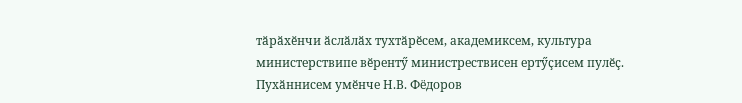тӑрӑхӗнчи ӑслӑлӑх тухтӑрӗсем, академиксем, культура министерствипе вӗрентӳ министрествисен ертӳҫисем пулӗҫ. Пухӑннисем умӗнче Н.В. Фёдоров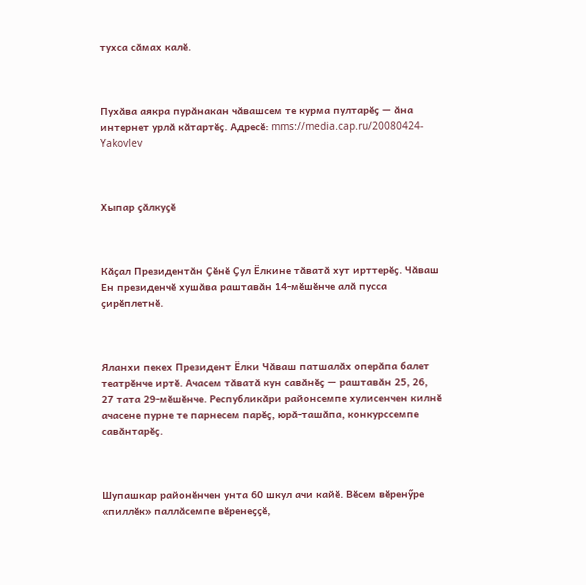тухса сӑмах калӗ.



Пухӑва аякра пурӑнакан чӑвашсем те курма пултарӗҫ — ӑна интернет урлӑ кӑтартӗҫ. Адресӗ: mms://media.cap.ru/20080424-Yakovlev



Хыпар ҫӑлкуҫӗ



Кӑҫал Президентӑн Ҫӗнӗ Ҫул Ёлкине тӑватӑ хут ирттерӗҫ. Чӑваш Ен президенчӗ хушӑва раштавӑн 14-мӗшӗнче алӑ пусса ҫирӗплетнӗ.



Яланхи пекех Президент Ёлки Чӑваш патшалӑх оперӑпа балет театрӗнче иртӗ. Ачасем тӑватӑ кун савӑнӗҫ — раштавӑн 25, 26, 27 тата 29-мӗшӗнче. Республикӑри районсемпе хулисенчен килнӗ ачасене пурне те парнесем парӗҫ, юрӑ-ташӑпа, конкурссемпе савӑнтарӗҫ.



Шупашкар районӗнчен унта 60 шкул ачи кайӗ. Вӗсем вӗренӳре «пиллӗк» паллӑсемпе вӗренеҫҫӗ,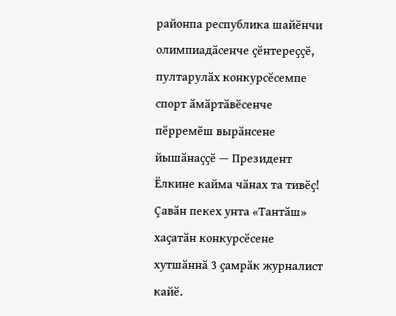районпа республика шайӗнчи олимпиадӑсенче ҫӗнтереҫҫӗ, пултарулӑх конкурсӗсемпе спорт ӑмӑртӑвӗсенче пӗрремӗш вырӑнсене йышӑнаҫҫӗ — Президент Ёлкине кайма чӑнах та тивӗҫ! Ҫавӑн пекех унта «Тантӑш» хаҫатӑн конкурсӗсене хутшӑннӑ 3 ҫамрӑк журналист кайӗ.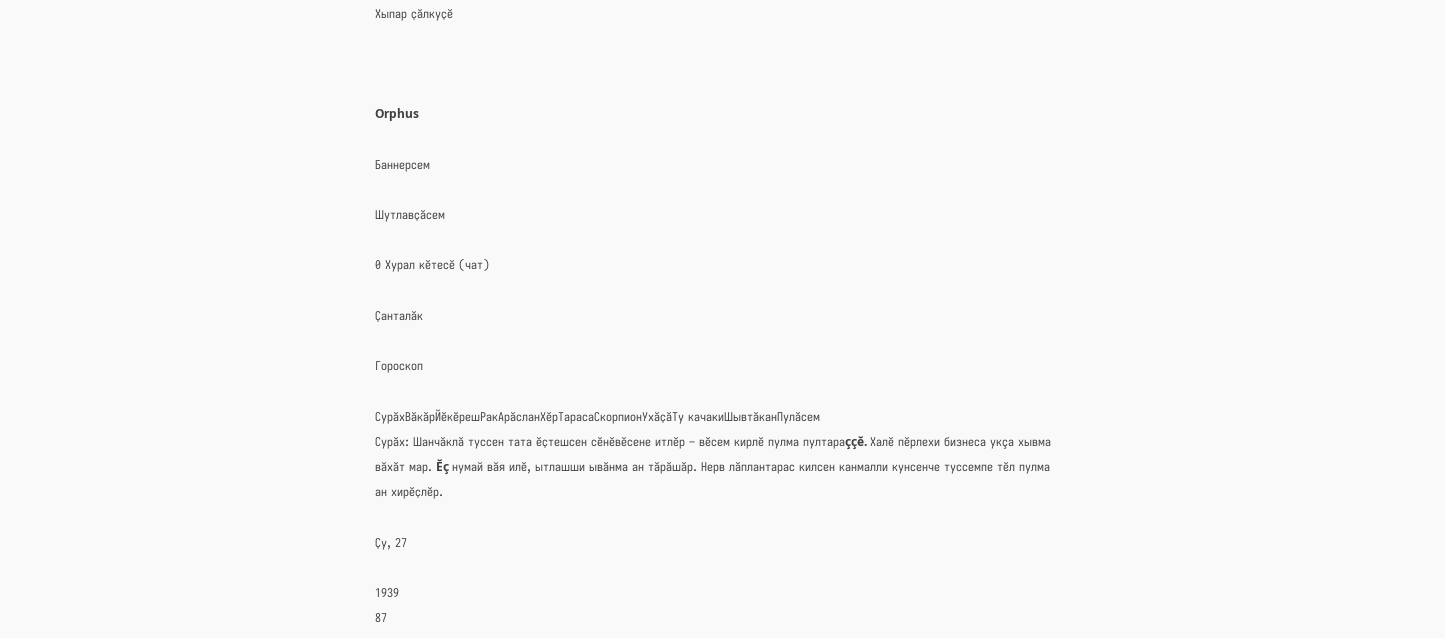Хыпар ҫӑлкуҫӗ



Orphus

Баннерсем

Шутлавҫӑсем

0 Хурал кӗтесӗ (чат)

Ҫанталӑк

Гороскоп

СурӑхВӑкӑрЙӗкӗрешРакАрӑсланХӗрТарасаСкорпионУхӑҫӑТу качакиШывтӑканПулӑсем
Сурӑх: Шанчӑклӑ туссен тата ӗҫтешсен сĕнĕвĕсене итлӗр – вĕсем кирлĕ пулма пултараççĕ. Халĕ пĕрлехи бизнеса укçа хывма вăхăт мар. Ĕç нумай вăя илӗ, ытлашши ывӑнма ан тӑрӑшӑр. Нерв лӑплантарас килсен канмалли кунсенче туссемпе тĕл пулма ан хирӗҫлӗр.

Ҫу, 27

1939
87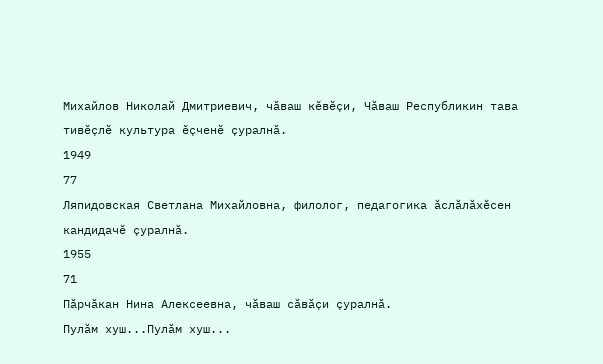Михайлов Николай Дмитриевич, чӑваш кӗвӗҫи, Чӑваш Республикин тава тивӗҫлӗ культура ӗҫченӗ ҫуралнӑ.
1949
77
Ляпидовская Светлана Михайловна, филолог, педагогика ӑслӑлӑхӗсен кандидачӗ ҫуралнӑ.
1955
71
Пӑрчӑкан Нина Алексеевна, чӑваш сӑвӑҫи ҫуралнӑ.
Пулӑм хуш...Пулӑм хуш...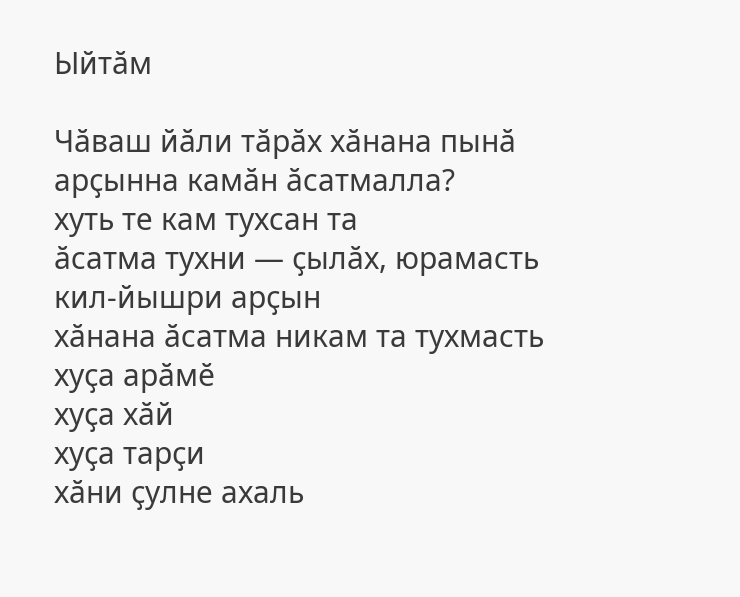Ыйтӑм

Чӑваш йӑли тӑрӑх хӑнана пынӑ арҫынна камӑн ӑсатмалла?
хуть те кам тухсан та
ӑсатма тухни — ҫылӑх, юрамасть
кил-йышри арҫын
хӑнана ӑсатма никам та тухмасть
хуҫа арӑмӗ
хуҫа хӑй
хуҫа тарҫи
хӑни ҫулне ахаль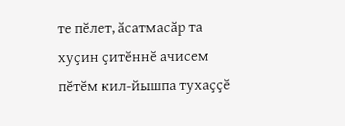те пӗлет, ӑсатмасӑр та
хуҫин ҫитӗннӗ ачисем
пӗтӗм кил-йышпа тухаҫҫӗ